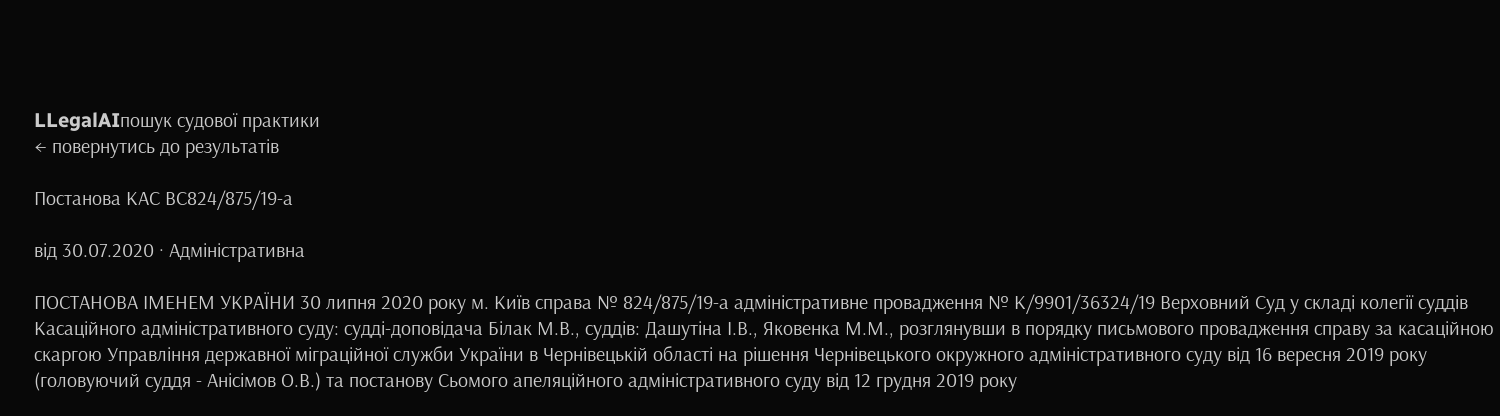LLegalAIпошук судової практики
← повернутись до результатів

Постанова КАС ВС824/875/19-а

від 30.07.2020 · Адміністративна

ПОСТАНОВА ІМЕНЕМ УКРАЇНИ 30 липня 2020 року м. Київ справа № 824/875/19-а адміністративне провадження № К/9901/36324/19 Верховний Суд у складі колегії суддів Касаційного адміністративного суду: судді-доповідача Білак М.В., суддів: Дашутіна І.В., Яковенка М.М., розглянувши в порядку письмового провадження справу за касаційною скаргою Управління державної міграційної служби України в Чернівецькій області на рішення Чернівецького окружного адміністративного суду від 16 вересня 2019 року (головуючий суддя - Анісімов О.В.) та постанову Сьомого апеляційного адміністративного суду від 12 грудня 2019 року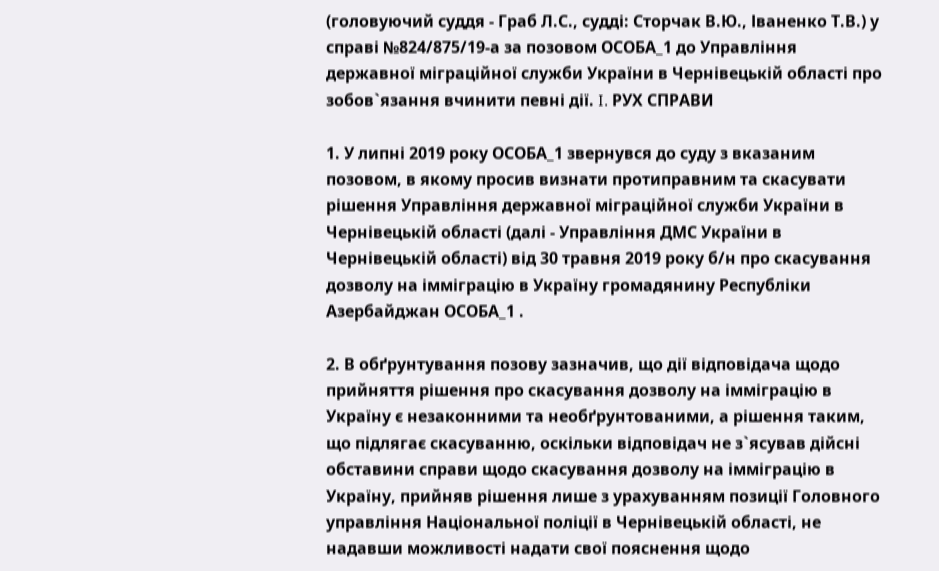(головуючий суддя - Граб Л.С., судді: Сторчак В.Ю., Іваненко Т.В.) у справі №824/875/19-а за позовом ОСОБА_1 до Управління державної міграційної служби України в Чернівецькій області про зобов`язання вчинити певні дії. I. РУХ СПРАВИ

1. У липні 2019 року ОСОБА_1 звернувся до суду з вказаним позовом, в якому просив визнати протиправним та скасувати рішення Управління державної міграційної служби України в Чернівецькій області (далі - Управління ДМС України в Чернівецькій області) від 30 травня 2019 року б/н про скасування дозволу на імміграцію в Україну громадянину Республіки Азербайджан ОСОБА_1 .

2. В обґрунтування позову зазначив, що дії відповідача щодо прийняття рішення про скасування дозволу на імміграцію в Україну є незаконними та необґрунтованими, а рішення таким, що підлягає скасуванню, оскільки відповідач не з`ясував дійсні обставини справи щодо скасування дозволу на імміграцію в Україну, прийняв рішення лише з урахуванням позиції Головного управління Національної поліції в Чернівецькій області, не надавши можливості надати свої пояснення щодо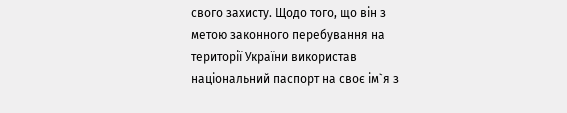свого захисту. Щодо того, що він з метою законного перебування на території України використав національний паспорт на своє ім`я з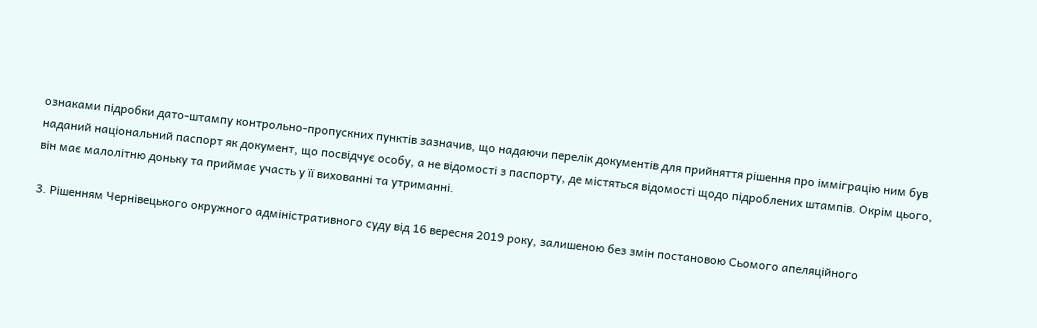ознаками підробки дато-штампу контрольно-пропускних пунктів зазначив, що надаючи перелік документів для прийняття рішення про імміграцію ним був наданий національний паспорт як документ, що посвідчує особу, а не відомості з паспорту, де містяться відомості щодо підроблених штампів. Окрім цього, він має малолітню доньку та приймає участь у її вихованні та утриманні.

3. Рішенням Чернівецького окружного адміністративного суду від 16 вересня 2019 року, залишеною без змін постановою Сьомого апеляційного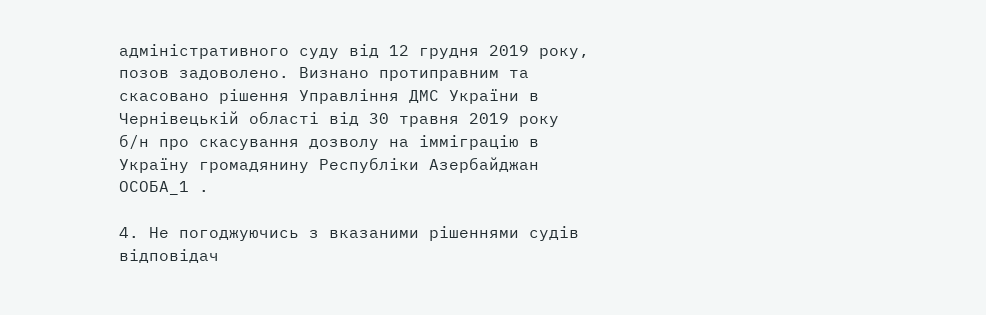адміністративного суду від 12 грудня 2019 року, позов задоволено. Визнано протиправним та скасовано рішення Управління ДМС України в Чернівецькій області від 30 травня 2019 року б/н про скасування дозволу на імміграцію в Україну громадянину Республіки Азербайджан ОСОБА_1 .

4. Не погоджуючись з вказаними рішеннями судів відповідач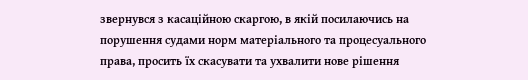звернувся з касаційною скаргою, в якій посилаючись на порушення судами норм матеріального та процесуального права, просить їх скасувати та ухвалити нове рішення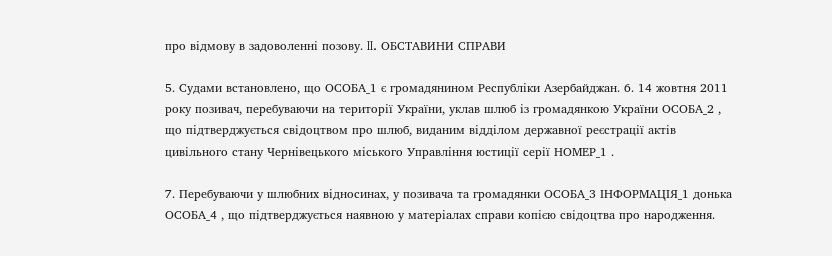про відмову в задоволенні позову. II. ОБСТАВИНИ СПРАВИ

5. Судами встановлено, що ОСОБА_1 є громадянином Республіки Азербайджан. 6. 14 жовтня 2011 року позивач, перебуваючи на території України, уклав шлюб із громадянкою України ОСОБА_2 , що підтверджується свідоцтвом про шлюб, виданим відділом державної реєстрації актів цивільного стану Чернівецького міського Управління юстиції серії НОМЕР_1 .

7. Перебуваючи у шлюбних відносинах, у позивача та громадянки ОСОБА_3 ІНФОРМАЦІЯ_1 донька ОСОБА_4 , що підтверджується наявною у матеріалах справи копією свідоцтва про народження.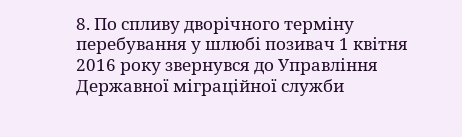8. По спливу дворічного терміну перебування у шлюбі позивач 1 квітня 2016 року звернувся до Управління Державної міграційної служби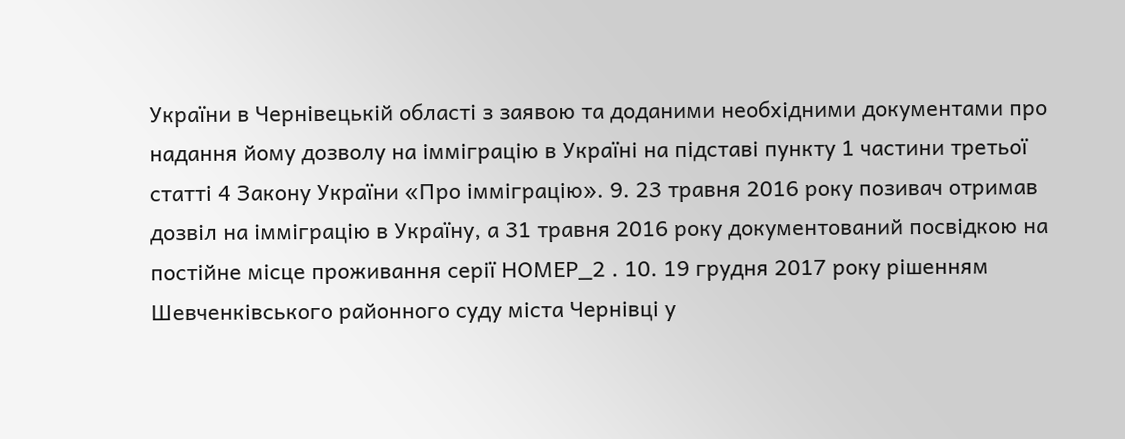України в Чернівецькій області з заявою та доданими необхідними документами про надання йому дозволу на імміграцію в Україні на підставі пункту 1 частини третьої статті 4 Закону України «Про імміграцію». 9. 23 травня 2016 року позивач отримав дозвіл на імміграцію в Україну, а 31 травня 2016 року документований посвідкою на постійне місце проживання серії НОМЕР_2 . 10. 19 грудня 2017 року рішенням Шевченківського районного суду міста Чернівці у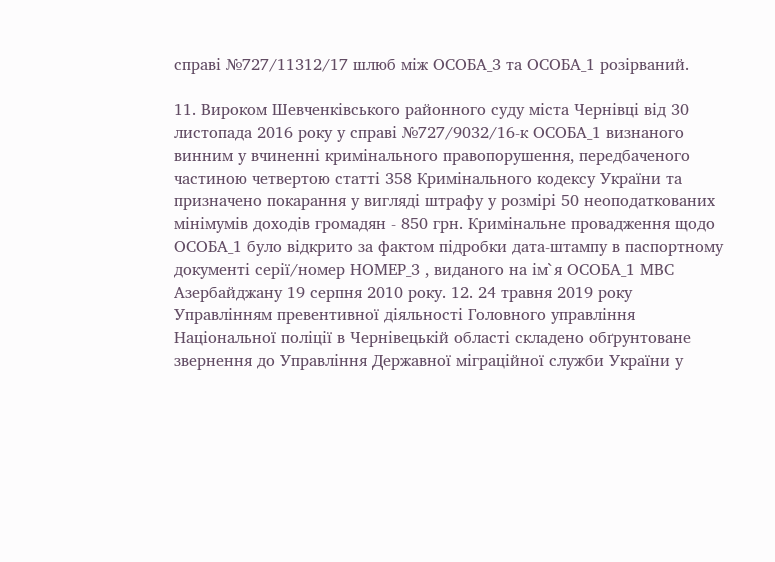справі №727/11312/17 шлюб між ОСОБА_3 та ОСОБА_1 розірваний.

11. Вироком Шевченківського районного суду міста Чернівці від 30 листопада 2016 року у справі №727/9032/16-к ОСОБА_1 визнаного винним у вчиненні кримінального правопорушення, передбаченого частиною четвертою статті 358 Кримінального кодексу України та призначено покарання у вигляді штрафу у розмірі 50 неоподаткованих мінімумів доходів громадян - 850 грн. Кримінальне провадження щодо ОСОБА_1 було відкрито за фактом підробки дата-штампу в паспортному документі серії/номер НОМЕР_3 , виданого на ім`я ОСОБА_1 МВС Азербайджану 19 серпня 2010 року. 12. 24 травня 2019 року Управлінням превентивної діяльності Головного управління Національної поліції в Чернівецькій області складено обґрунтоване звернення до Управління Державної міграційної служби України у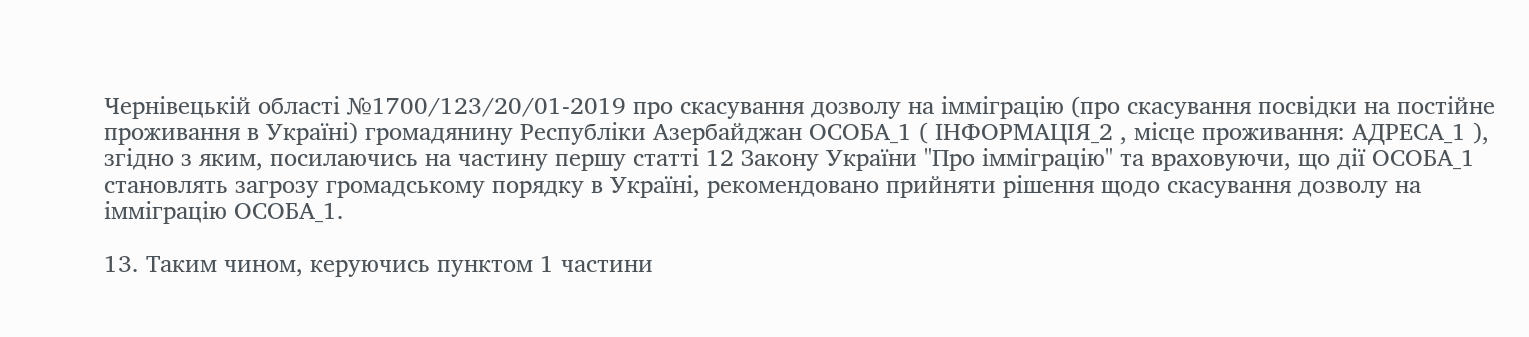Чернівецькій області №1700/123/20/01-2019 про скасування дозволу на імміграцію (про скасування посвідки на постійне проживання в Україні) громадянину Республіки Азербайджан ОСОБА_1 ( ІНФОРМАЦІЯ_2 , місце проживання: АДРЕСА_1 ), згідно з яким, посилаючись на частину першу статті 12 Закону України "Про імміграцію" та враховуючи, що дії ОСОБА_1 становлять загрозу громадському порядку в Україні, рекомендовано прийняти рішення щодо скасування дозволу на імміграцію ОСОБА_1.

13. Таким чином, керуючись пунктом 1 частини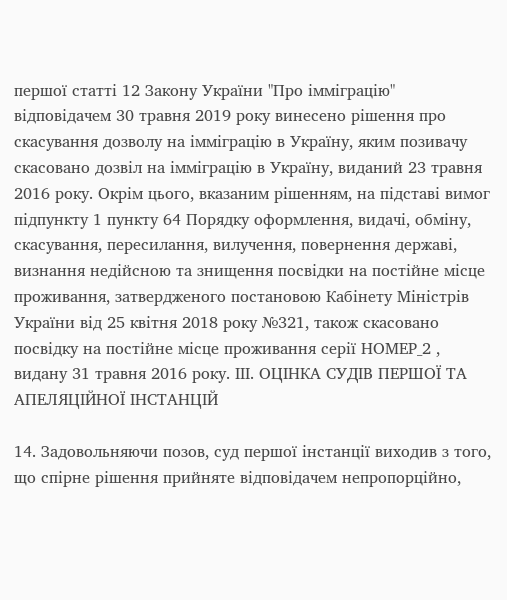першої статті 12 Закону України "Про імміграцію" відповідачем 30 травня 2019 року винесено рішення про скасування дозволу на імміграцію в Україну, яким позивачу скасовано дозвіл на імміграцію в Україну, виданий 23 травня 2016 року. Окрім цього, вказаним рішенням, на підставі вимог підпункту 1 пункту 64 Порядку оформлення, видачі, обміну, скасування, пересилання, вилучення, повернення державі, визнання недійсною та знищення посвідки на постійне місце проживання, затвердженого постановою Кабінету Міністрів України від 25 квітня 2018 року №321, також скасовано посвідку на постійне місце проживання серії НОМЕР_2 , видану 31 травня 2016 року. IIІ. ОЦІНКА СУДІВ ПЕРШОЇ ТА АПЕЛЯЦІЙНОЇ ІНСТАНЦІЙ

14. Задовольняючи позов, суд першої інстанції виходив з того, що спірне рішення прийняте відповідачем непропорційно,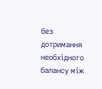без дотримання необхідного балансу між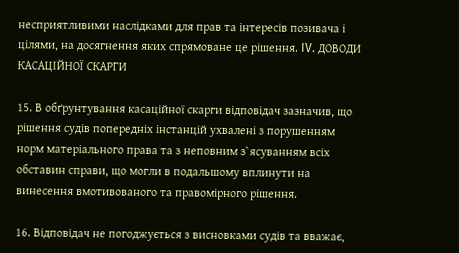несприятливими наслідками для прав та інтересів позивача і цілями, на досягнення яких спрямоване це рішення. IV. ДОВОДИ КАСАЦІЙНОЇ СКАРГИ

15. В обґрунтування касаційної скарги відповідач зазначив, що рішення судів попередніх інстанцій ухвалені з порушенням норм матеріального права та з неповним з`ясуванням всіх обставин справи, що могли в подальшому вплинути на винесення вмотивованого та правомірного рішення.

16. Відповідач не погоджується з висновками судів та вважає,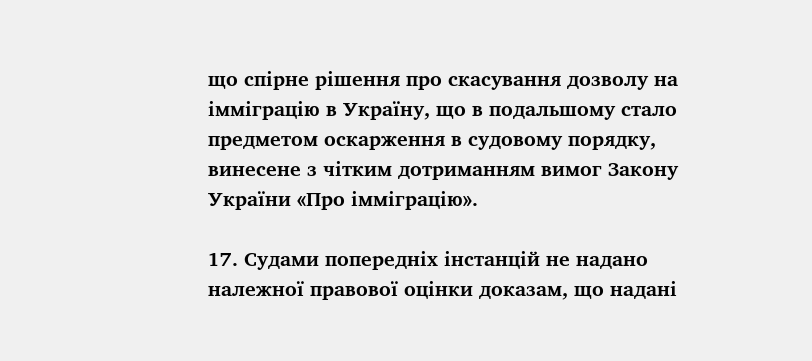що спірне рішення про скасування дозволу на імміграцію в Україну, що в подальшому стало предметом оскарження в судовому порядку, винесене з чітким дотриманням вимог Закону України «Про імміграцію».

17. Судами попередніх інстанцій не надано належної правової оцінки доказам, що надані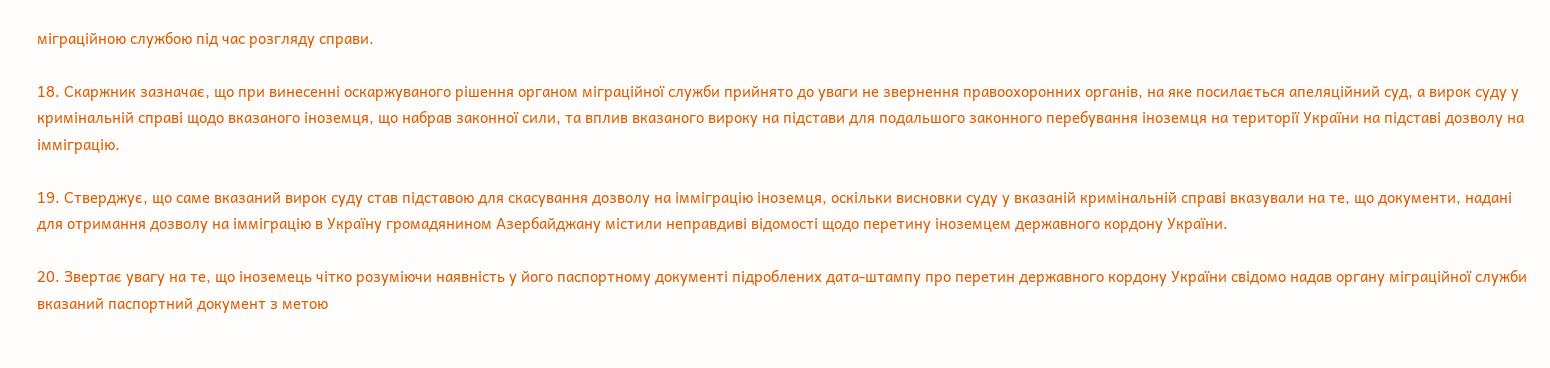міграційною службою під час розгляду справи.

18. Скаржник зазначає, що при винесенні оскаржуваного рішення органом міграційної служби прийнято до уваги не звернення правоохоронних органів, на яке посилається апеляційний суд, а вирок суду у кримінальній справі щодо вказаного іноземця, що набрав законної сили, та вплив вказаного вироку на підстави для подальшого законного перебування іноземця на території України на підставі дозволу на імміграцію.

19. Стверджує, що саме вказаний вирок суду став підставою для скасування дозволу на імміграцію іноземця, оскільки висновки суду у вказаній кримінальній справі вказували на те, що документи, надані для отримання дозволу на імміграцію в Україну громадянином Азербайджану містили неправдиві відомості щодо перетину іноземцем державного кордону України.

20. Звертає увагу на те, що іноземець чітко розуміючи наявність у його паспортному документі підроблених дата-штампу про перетин державного кордону України свідомо надав органу міграційної служби вказаний паспортний документ з метою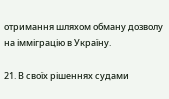отримання шляхом обману дозволу на імміграцію в Україну.

21. В своїх рішеннях судами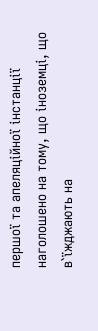першої та апеляційної інстанції наголошено на тому, що іноземці, що в`їжджають на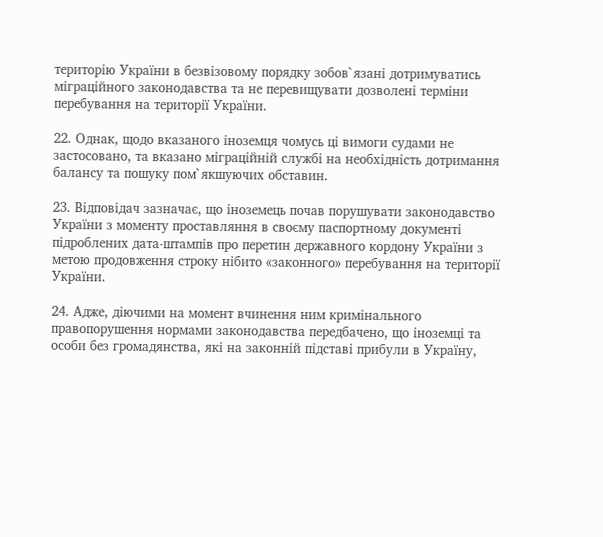територію України в безвізовому порядку зобов`язані дотримуватись міграційного законодавства та не перевищувати дозволені терміни перебування на території України.

22. Однак, щодо вказаного іноземця чомусь ці вимоги судами не застосовано, та вказано міграційній службі на необхідність дотримання балансу та пошуку пом`якшуючих обставин.

23. Відповідач зазначає, що іноземець почав порушувати законодавство України з моменту проставляння в своєму паспортному документі підроблених дата-штампів про перетин державного кордону України з метою продовження строку нібито «законного» перебування на території України.

24. Адже, діючими на момент вчинення ним кримінального правопорушення нормами законодавства передбачено, що іноземці та особи без громадянства, які на законній підставі прибули в Україну,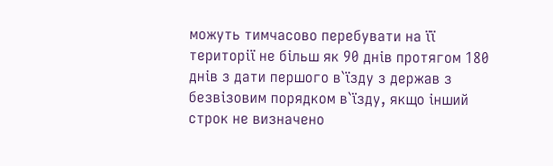можуть тимчасово перебувати на її території не більш як 90 днів протягом 180 днів з дати першого в`їзду з держав з безвізовим порядком в`їзду, якщо інший строк не визначено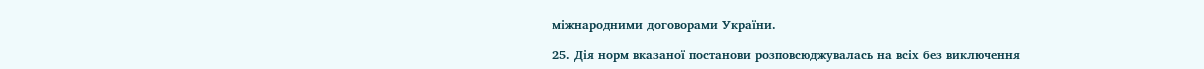міжнародними договорами України.

25. Дія норм вказаної постанови розповсюджувалась на всіх без виключення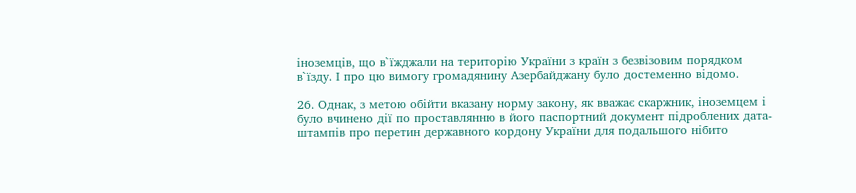іноземців, що в`їжджали на територію України з країн з безвізовим порядком в`їзду. І про цю вимогу громадянину Азербайджану було достеменно відомо.

26. Однак, з метою обійти вказану норму закону, як вважає скаржник, іноземцем і було вчинено дії по проставлянню в його паспортний документ підроблених дата-штампів про перетин державного кордону України для подальшого нібито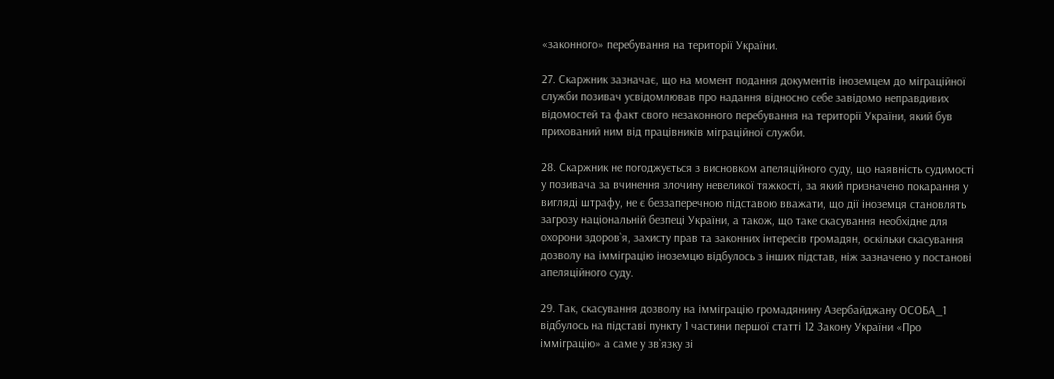«законного» перебування на території України.

27. Скаржник зазначає, що на момент подання документів іноземцем до міграційної служби позивач усвідомлював про надання відносно себе завідомо неправдивих відомостей та факт свого незаконного перебування на території України, який був прихований ним від працівників міграційної служби.

28. Скаржник не погоджується з висновком апеляційного суду, що наявність судимості у позивача за вчинення злочину невеликої тяжкості, за який призначено покарання у вигляді штрафу, не є беззаперечною підставою вважати, що дії іноземця становлять загрозу національній безпеці України, а також, що таке скасування необхідне для охорони здоров`я, захисту прав та законних інтересів громадян, оскільки скасування дозволу на імміграцію іноземцю відбулось з інших підстав, ніж зазначено у постанові апеляційного суду.

29. Так, скасування дозволу на імміграцію громадянину Азербайджану ОСОБА_1 відбулось на підставі пункту 1 частини першої статті 12 Закону України «Про імміграцію» а саме у зв`язку зі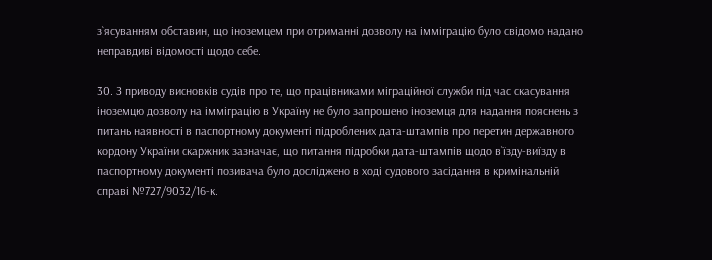з`ясуванням обставин, що іноземцем при отриманні дозволу на імміграцію було свідомо надано неправдиві відомості щодо себе.

30. З приводу висновків судів про те, що працівниками міграційної служби під час скасування іноземцю дозволу на імміграцію в Україну не було запрошено іноземця для надання пояснень з питань наявності в паспортному документі підроблених дата-штампів про перетин державного кордону України скаржник зазначає, що питання підробки дата-штампів щодо в`їзду-виїзду в паспортному документі позивача було досліджено в ході судового засідання в кримінальній справі №727/9032/16-к.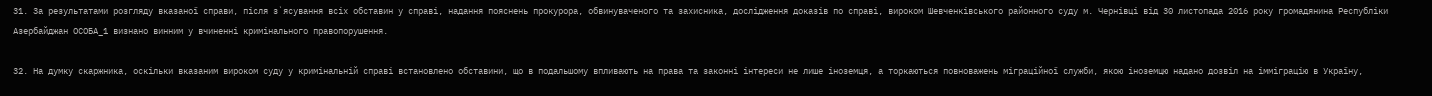31. За результатами розгляду вказаної справи, після з`ясування всіх обставин у справі, надання пояснень прокурора, обвинуваченого та захисника, дослідження доказів по справі, вироком Шевченківського районного суду м. Чернівці від 30 листопада 2016 року громадянина Республіки Азербайджан ОСОБА_1 визнано винним у вчиненні кримінального правопорушення.

32. На думку скаржника, оскільки вказаним вироком суду у кримінальній справі встановлено обставини, що в подальшому впливають на права та законні інтереси не лише іноземця, а торкаються повноважень міграційної служби, якою іноземцю надано дозвіл на імміграцію в Україну,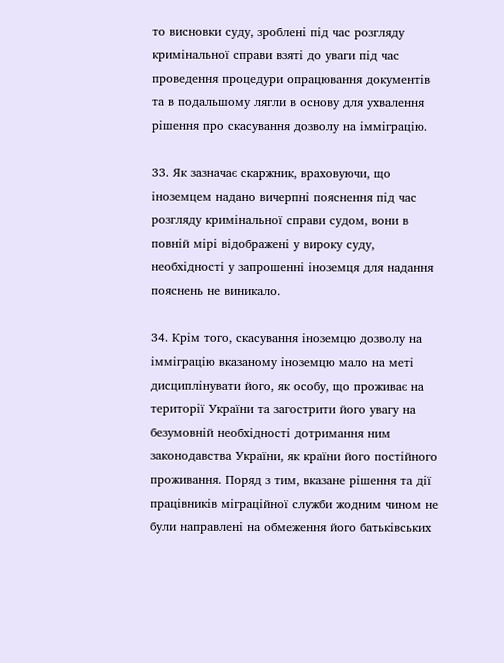то висновки суду, зроблені під час розгляду кримінальної справи взяті до уваги під час проведення процедури опрацювання документів та в подальшому лягли в основу для ухвалення рішення про скасування дозволу на імміграцію.

33. Як зазначає скаржник, враховуючи, що іноземцем надано вичерпні пояснення під час розгляду кримінальної справи судом, вони в повній мірі відображені у вироку суду, необхідності у запрошенні іноземця для надання пояснень не виникало.

34. Крім того, скасування іноземцю дозволу на імміграцію вказаному іноземцю мало на меті дисциплінувати його, як особу, що проживає на території України та загострити його увагу на безумовній необхідності дотримання ним законодавства України, як країни його постійного проживання. Поряд з тим, вказане рішення та дії працівників міграційної служби жодним чином не були направлені на обмеження його батьківських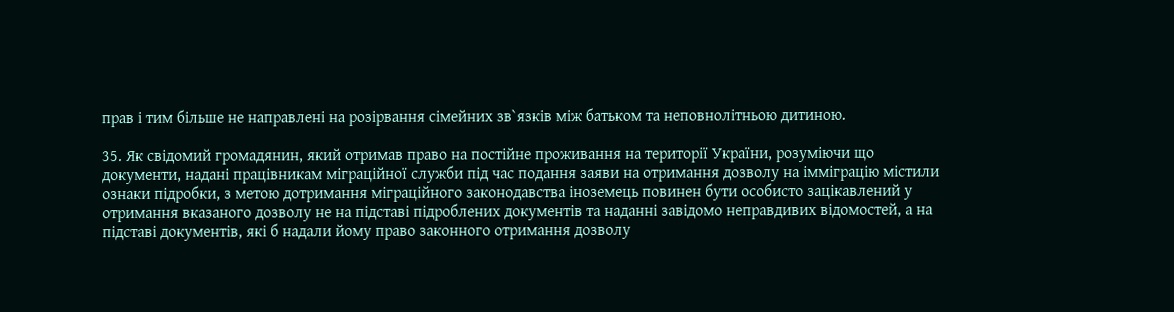прав і тим більше не направлені на розірвання сімейних зв`язків між батьком та неповнолітньою дитиною.

35. Як свідомий громадянин, який отримав право на постійне проживання на території України, розуміючи що документи, надані працівникам міграційної служби під час подання заяви на отримання дозволу на імміграцію містили ознаки підробки, з метою дотримання міграційного законодавства іноземець повинен бути особисто зацікавлений у отримання вказаного дозволу не на підставі підроблених документів та наданні завідомо неправдивих відомостей, а на підставі документів, які б надали йому право законного отримання дозволу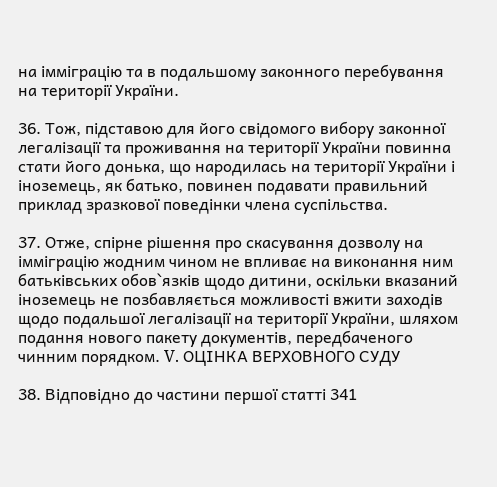на імміграцію та в подальшому законного перебування на території України.

36. Тож, підставою для його свідомого вибору законної легалізації та проживання на території України повинна стати його донька, що народилась на території України і іноземець, як батько, повинен подавати правильний приклад зразкової поведінки члена суспільства.

37. Отже, спірне рішення про скасування дозволу на імміграцію жодним чином не впливає на виконання ним батьківських обов`язків щодо дитини, оскільки вказаний іноземець не позбавляється можливості вжити заходів щодо подальшої легалізації на території України, шляхом подання нового пакету документів, передбаченого чинним порядком. V. ОЦІНКА ВЕРХОВНОГО СУДУ

38. Відповідно до частини першої статті 341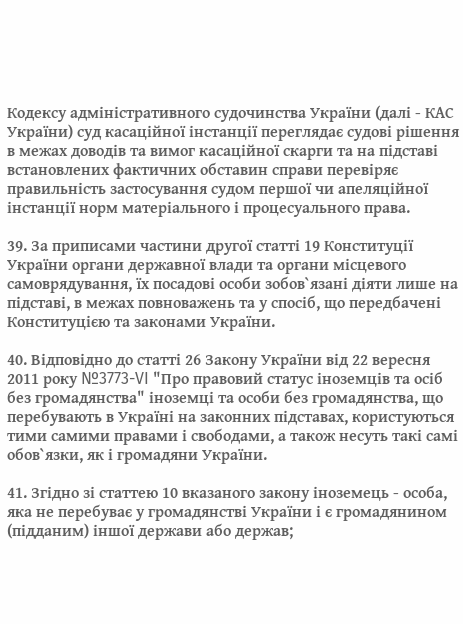Кодексу адміністративного судочинства України (далі - КАС України) суд касаційної інстанції переглядає судові рішення в межах доводів та вимог касаційної скарги та на підставі встановлених фактичних обставин справи перевіряє правильність застосування судом першої чи апеляційної інстанції норм матеріального і процесуального права.

39. За приписами частини другої статті 19 Конституції України органи державної влади та органи місцевого самоврядування, їх посадові особи зобов`язані діяти лише на підставі, в межах повноважень та у спосіб, що передбачені Конституцією та законами України.

40. Відповідно до статті 26 Закону України від 22 вересня 2011 року №3773-VI "Про правовий статус іноземців та осіб без громадянства" іноземці та особи без громадянства, що перебувають в Україні на законних підставах, користуються тими самими правами і свободами, а також несуть такі самі обов`язки, як і громадяни України.

41. Згідно зі статтею 10 вказаного закону іноземець - особа, яка не перебуває у громадянстві України і є громадянином (підданим) іншої держави або держав;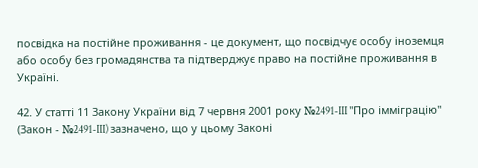посвідка на постійне проживання - це документ, що посвідчує особу іноземця або особу без громадянства та підтверджує право на постійне проживання в Україні.

42. У статті 11 Закону України від 7 червня 2001 року №2491-III "Про імміграцію" (Закон - №2491-III) зазначено, що у цьому Законі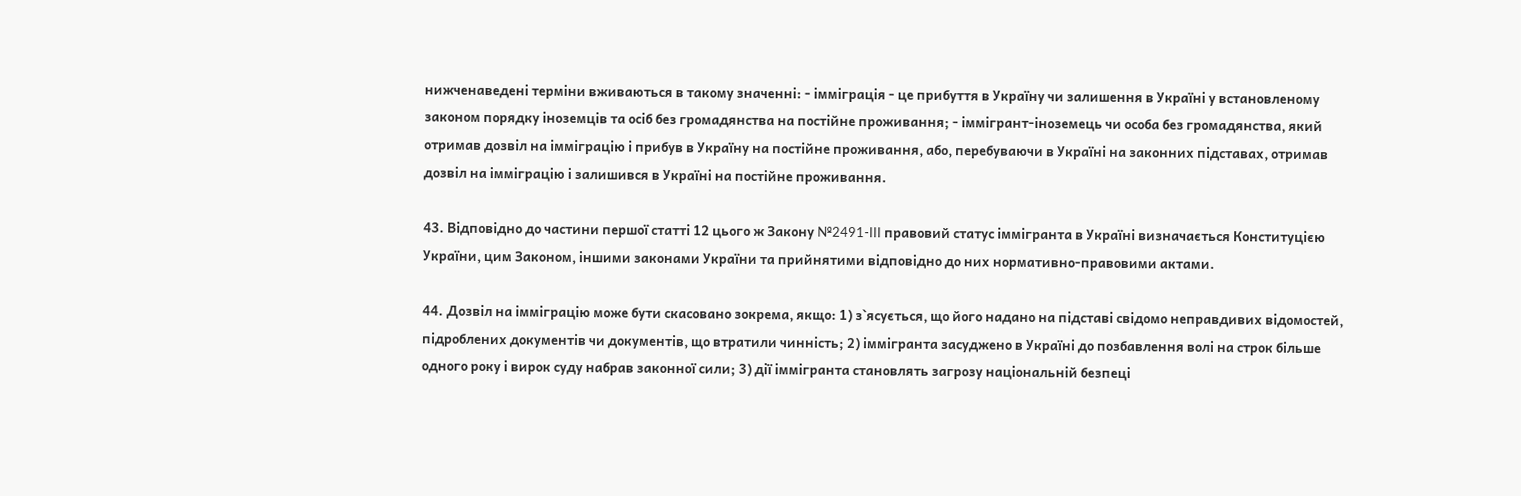нижченаведені терміни вживаються в такому значенні: - імміграція - це прибуття в Україну чи залишення в Україні у встановленому законом порядку іноземців та осіб без громадянства на постійне проживання; - іммігрант-іноземець чи особа без громадянства, який отримав дозвіл на імміграцію і прибув в Україну на постійне проживання, або, перебуваючи в Україні на законних підставах, отримав дозвіл на імміграцію і залишився в Україні на постійне проживання.

43. Відповідно до частини першої статті 12 цього ж Закону №2491-III правовий статус іммігранта в Україні визначається Конституцією України, цим Законом, іншими законами України та прийнятими відповідно до них нормативно-правовими актами.

44. Дозвіл на імміграцію може бути скасовано зокрема, якщо: 1) з`ясується, що його надано на підставі свідомо неправдивих відомостей, підроблених документів чи документів, що втратили чинність; 2) іммігранта засуджено в Україні до позбавлення волі на строк більше одного року і вирок суду набрав законної сили; 3) дії іммігранта становлять загрозу національній безпеці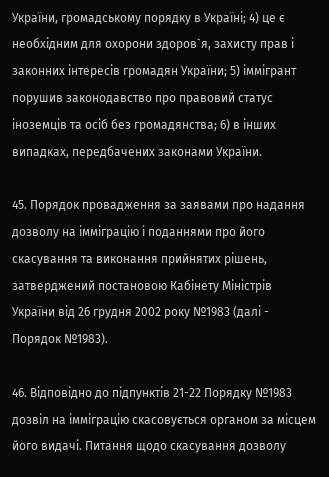України, громадському порядку в Україні; 4) це є необхідним для охорони здоров`я, захисту прав і законних інтересів громадян України; 5) іммігрант порушив законодавство про правовий статус іноземців та осіб без громадянства; 6) в інших випадках, передбачених законами України.

45. Порядок провадження за заявами про надання дозволу на імміграцію і поданнями про його скасування та виконання прийнятих рішень, затверджений постановою Кабінету Міністрів України від 26 грудня 2002 року №1983 (далі - Порядок №1983).

46. Відповідно до підпунктів 21-22 Порядку №1983 дозвіл на імміграцію скасовується органом за місцем його видачі. Питання щодо скасування дозволу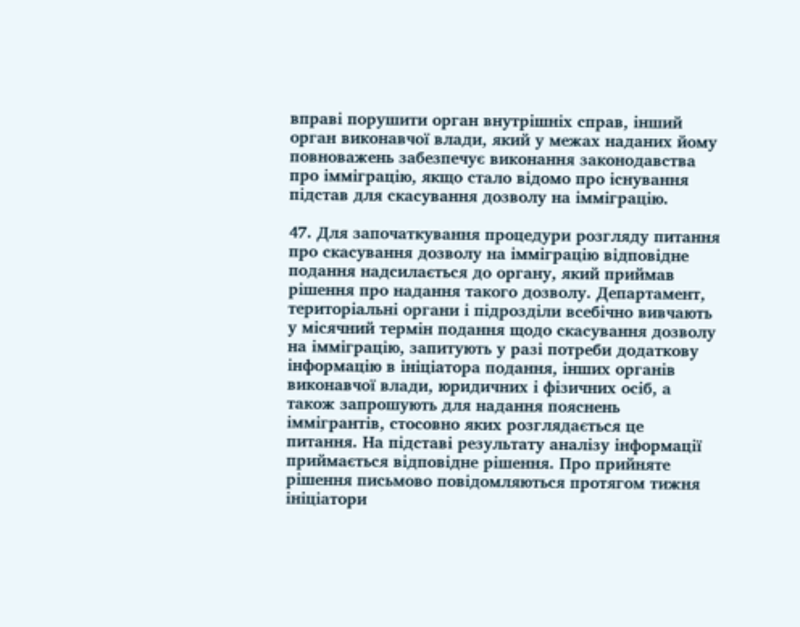вправі порушити орган внутрішніх справ, інший орган виконавчої влади, який у межах наданих йому повноважень забезпечує виконання законодавства про імміграцію, якщо стало відомо про існування підстав для скасування дозволу на імміграцію.

47. Для започаткування процедури розгляду питання про скасування дозволу на імміграцію відповідне подання надсилається до органу, який приймав рішення про надання такого дозволу. Департамент, територіальні органи і підрозділи всебічно вивчають у місячний термін подання щодо скасування дозволу на імміграцію, запитують у разі потреби додаткову інформацію в ініціатора подання, інших органів виконавчої влади, юридичних і фізичних осіб, а також запрошують для надання пояснень іммігрантів, стосовно яких розглядається це питання. На підставі результату аналізу інформації приймається відповідне рішення. Про прийняте рішення письмово повідомляються протягом тижня ініціатори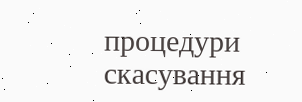процедури скасування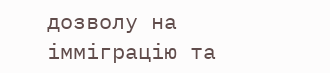дозволу на імміграцію та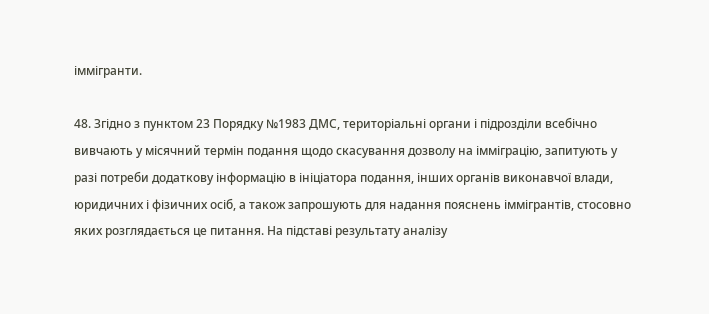іммігранти.

48. Згідно з пунктом 23 Порядку №1983 ДМС, територіальні органи і підрозділи всебічно вивчають у місячний термін подання щодо скасування дозволу на імміграцію, запитують у разі потреби додаткову інформацію в ініціатора подання, інших органів виконавчої влади, юридичних і фізичних осіб, а також запрошують для надання пояснень іммігрантів, стосовно яких розглядається це питання. На підставі результату аналізу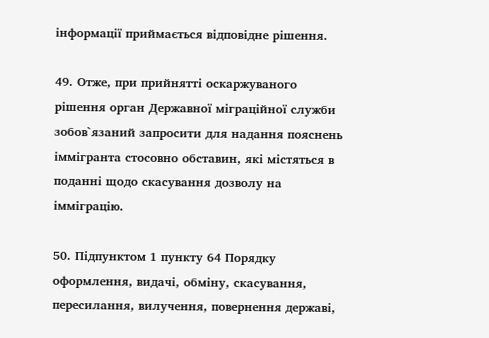інформації приймається відповідне рішення.

49. Отже, при прийнятті оскаржуваного рішення орган Державної міграційної служби зобов`язаний запросити для надання пояснень іммігранта стосовно обставин, які містяться в поданні щодо скасування дозволу на імміграцію.

50. Підпунктом 1 пункту 64 Порядку оформлення, видачі, обміну, скасування, пересилання, вилучення, повернення державі,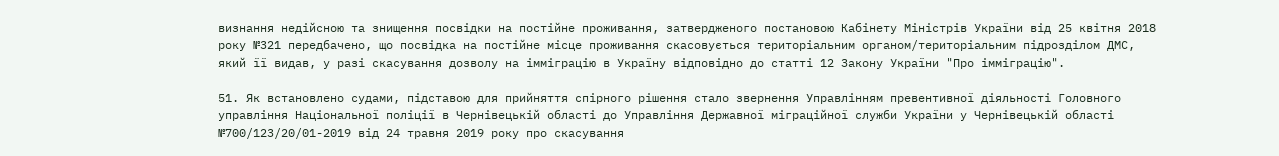визнання недійсною та знищення посвідки на постійне проживання, затвердженого постановою Кабінету Міністрів України від 25 квітня 2018 року №321 передбачено, що посвідка на постійне місце проживання скасовується територіальним органом/територіальним підрозділом ДМС, який її видав, у разі скасування дозволу на імміграцію в Україну відповідно до статті 12 Закону України "Про імміграцію".

51. Як встановлено судами, підставою для прийняття спірного рішення стало звернення Управлінням превентивної діяльності Головного управління Національної поліції в Чернівецькій області до Управління Державної міграційної служби України у Чернівецькій області №700/123/20/01-2019 від 24 травня 2019 року про скасування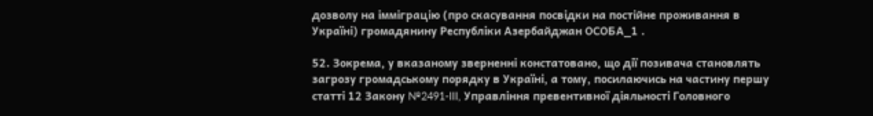дозволу на імміграцію (про скасування посвідки на постійне проживання в Україні) громадянину Республіки Азербайджан ОСОБА_1 .

52. Зокрема, у вказаному зверненні констатовано, що дії позивача становлять загрозу громадському порядку в Україні, а тому, посилаючись на частину першу статті 12 Закону №2491-III, Управління превентивної діяльності Головного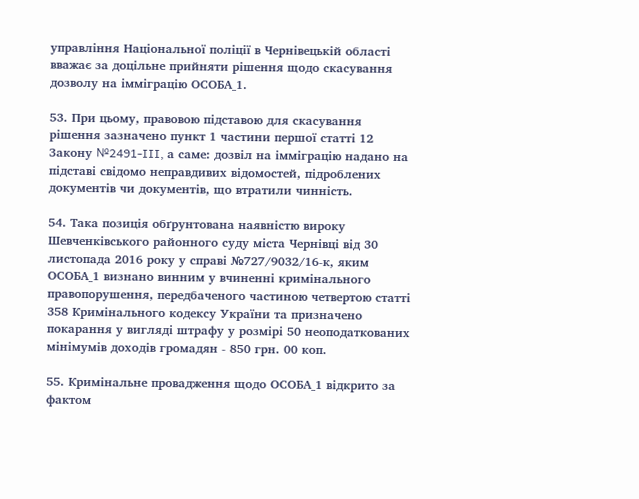управління Національної поліції в Чернівецькій області вважає за доцільне прийняти рішення щодо скасування дозволу на імміграцію ОСОБА_1.

53. При цьому, правовою підставою для скасування рішення зазначено пункт 1 частини першої статті 12 Закону №2491-III, а саме: дозвіл на імміграцію надано на підставі свідомо неправдивих відомостей, підроблених документів чи документів, що втратили чинність.

54. Така позиція обґрунтована наявністю вироку Шевченківського районного суду міста Чернівці від 30 листопада 2016 року у справі №727/9032/16-к, яким ОСОБА_1 визнано винним у вчиненні кримінального правопорушення, передбаченого частиною четвертою статті 358 Кримінального кодексу України та призначено покарання у вигляді штрафу у розмірі 50 неоподаткованих мінімумів доходів громадян - 850 грн. 00 коп.

55. Кримінальне провадження щодо ОСОБА_1 відкрито за фактом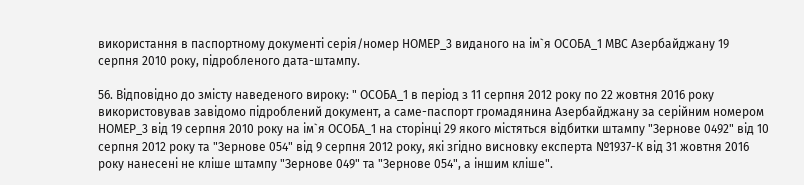використання в паспортному документі серія/номер НОМЕР_3 виданого на ім`я ОСОБА_1 МВС Азербайджану 19 серпня 2010 року, підробленого дата-штампу.

56. Відповідно до змісту наведеного вироку: " ОСОБА_1 в період з 11 серпня 2012 року по 22 жовтня 2016 року використовував завідомо підроблений документ, а саме-паспорт громадянина Азербайджану за серійним номером НОМЕР_3 від 19 серпня 2010 року на ім`я ОСОБА_1 на сторінці 29 якого містяться відбитки штампу "Зернове 0492" від 10 серпня 2012 року та "Зернове 054" від 9 серпня 2012 року, які згідно висновку експерта №1937-К від 31 жовтня 2016 року нанесені не кліше штампу "Зернове 049" та "Зернове 054", а іншим кліше".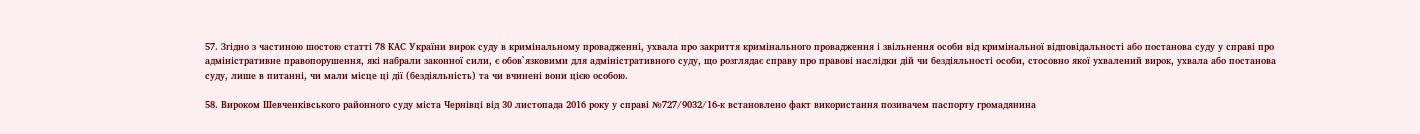57. Згідно з частиною шостою статті 78 КАС України вирок суду в кримінальному провадженні, ухвала про закриття кримінального провадження і звільнення особи від кримінальної відповідальності або постанова суду у справі про адміністративне правопорушення, які набрали законної сили, є обов`язковими для адміністративного суду, що розглядає справу про правові наслідки дій чи бездіяльності особи, стосовно якої ухвалений вирок, ухвала або постанова суду, лише в питанні, чи мали місце ці дії (бездіяльність) та чи вчинені вони цією особою.

58. Вироком Шевченківського районного суду міста Чернівці від 30 листопада 2016 року у справі №727/9032/16-к встановлено факт використання позивачем паспорту громадянина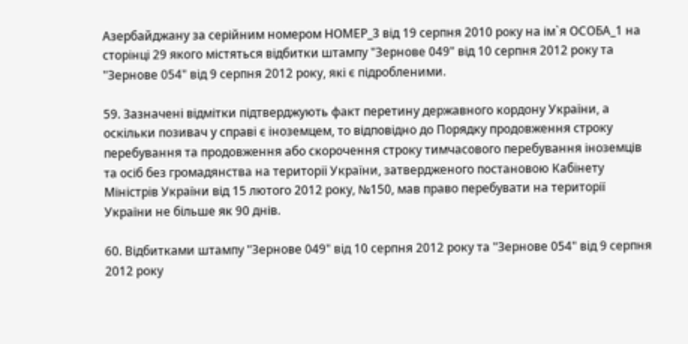Азербайджану за серійним номером НОМЕР_3 від 19 серпня 2010 року на ім`я ОСОБА_1 на сторінці 29 якого містяться відбитки штампу "Зернове 049" від 10 серпня 2012 року та "Зернове 054" від 9 серпня 2012 року, які є підробленими.

59. Зазначені відмітки підтверджують факт перетину державного кордону України, а оскільки позивач у справі є іноземцем, то відповідно до Порядку продовження строку перебування та продовження або скорочення строку тимчасового перебування іноземців та осіб без громадянства на території України, затвердженого постановою Кабінету Міністрів України від 15 лютого 2012 року, №150, мав право перебувати на території України не більше як 90 днів.

60. Відбитками штампу "Зернове 049" від 10 серпня 2012 року та "Зернове 054" від 9 серпня 2012 року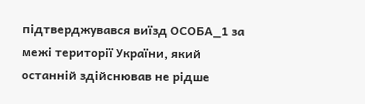підтверджувався виїзд ОСОБА_1 за межі території України, який останній здійснював не рідше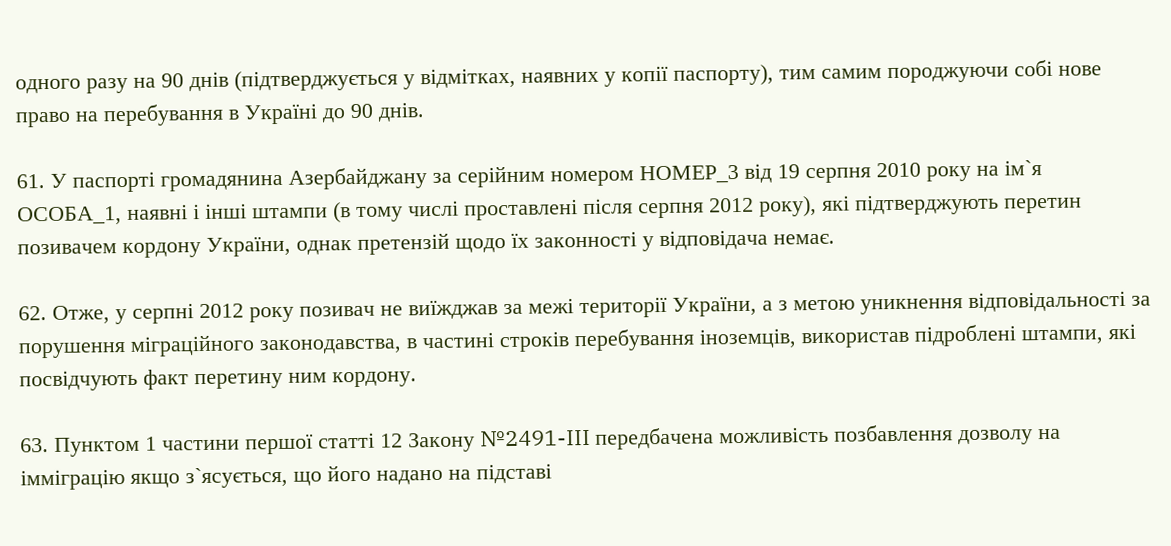одного разу на 90 днів (підтверджується у відмітках, наявних у копії паспорту), тим самим породжуючи собі нове право на перебування в Україні до 90 днів.

61. У паспорті громадянина Азербайджану за серійним номером НОМЕР_3 від 19 серпня 2010 року на ім`я ОСОБА_1, наявні і інші штампи (в тому числі проставлені після серпня 2012 року), які підтверджують перетин позивачем кордону України, однак претензій щодо їх законності у відповідача немає.

62. Отже, у серпні 2012 року позивач не виїжджав за межі території України, а з метою уникнення відповідальності за порушення міграційного законодавства, в частині строків перебування іноземців, використав підроблені штампи, які посвідчують факт перетину ним кордону.

63. Пунктом 1 частини першої статті 12 Закону №2491-III передбачена можливість позбавлення дозволу на імміграцію якщо з`ясується, що його надано на підставі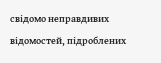свідомо неправдивих відомостей, підроблених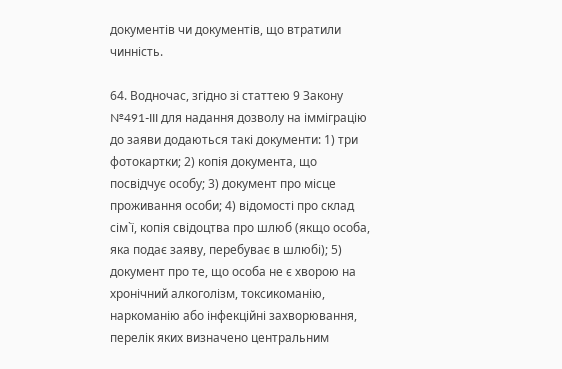документів чи документів, що втратили чинність.

64. Водночас, згідно зі статтею 9 Закону №491-III для надання дозволу на імміграцію до заяви додаються такі документи: 1) три фотокартки; 2) копія документа, що посвідчує особу; 3) документ про місце проживання особи; 4) відомості про склад сім`ї, копія свідоцтва про шлюб (якщо особа, яка подає заяву, перебуває в шлюбі); 5) документ про те, що особа не є хворою на хронічний алкоголізм, токсикоманію, наркоманію або інфекційні захворювання, перелік яких визначено центральним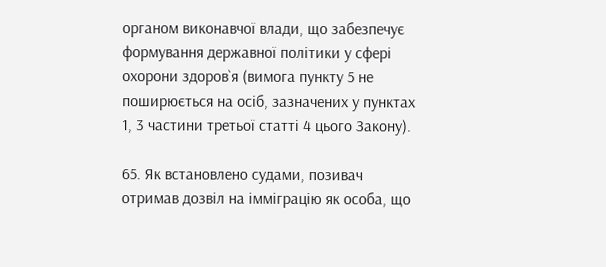органом виконавчої влади, що забезпечує формування державної політики у сфері охорони здоров`я (вимога пункту 5 не поширюється на осіб, зазначених у пунктах 1, 3 частини третьої статті 4 цього Закону).

65. Як встановлено судами, позивач отримав дозвіл на імміграцію як особа, що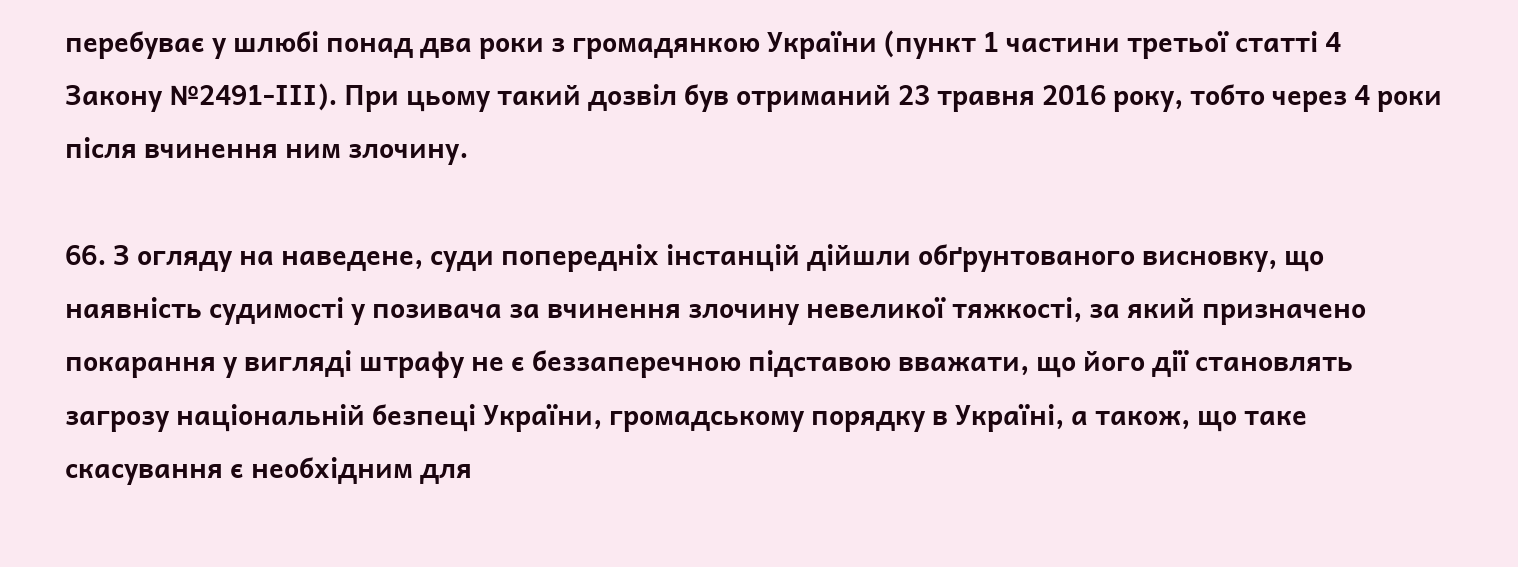перебуває у шлюбі понад два роки з громадянкою України (пункт 1 частини третьої статті 4 Закону №2491-ІІІ). При цьому такий дозвіл був отриманий 23 травня 2016 року, тобто через 4 роки після вчинення ним злочину.

66. З огляду на наведене, суди попередніх інстанцій дійшли обґрунтованого висновку, що наявність судимості у позивача за вчинення злочину невеликої тяжкості, за який призначено покарання у вигляді штрафу не є беззаперечною підставою вважати, що його дії становлять загрозу національній безпеці України, громадському порядку в Україні, а також, що таке скасування є необхідним для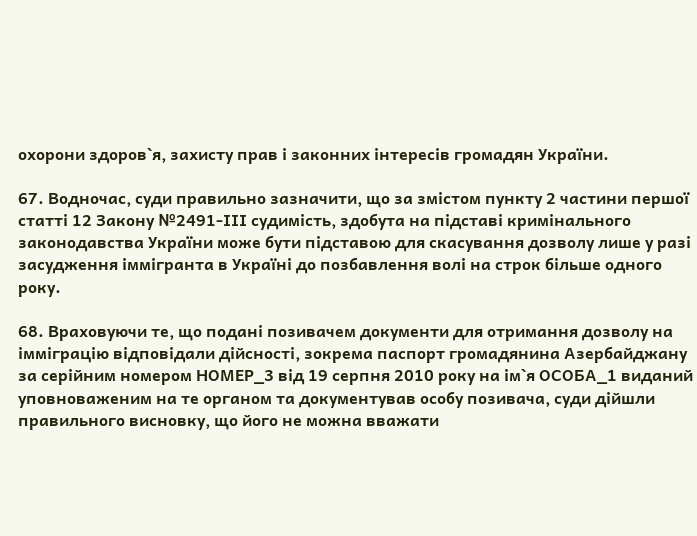охорони здоров`я, захисту прав і законних інтересів громадян України.

67. Водночас, суди правильно зазначити, що за змістом пункту 2 частини першої статті 12 Закону №2491-ІІІ судимість, здобута на підставі кримінального законодавства України може бути підставою для скасування дозволу лише у разі засудження іммігранта в Україні до позбавлення волі на строк більше одного року.

68. Враховуючи те, що подані позивачем документи для отримання дозволу на імміграцію відповідали дійсності, зокрема паспорт громадянина Азербайджану за серійним номером НОМЕР_3 від 19 серпня 2010 року на ім`я ОСОБА_1 виданий уповноваженим на те органом та документував особу позивача, суди дійшли правильного висновку, що його не можна вважати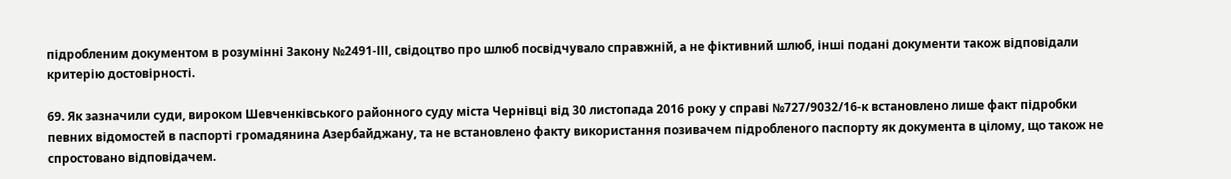підробленим документом в розумінні Закону №2491-ІІІ, свідоцтво про шлюб посвідчувало справжній, а не фіктивний шлюб, інші подані документи також відповідали критерію достовірності.

69. Як зазначили суди, вироком Шевченківського районного суду міста Чернівці від 30 листопада 2016 року у справі №727/9032/16-к встановлено лише факт підробки певних відомостей в паспорті громадянина Азербайджану, та не встановлено факту використання позивачем підробленого паспорту як документа в цілому, що також не спростовано відповідачем.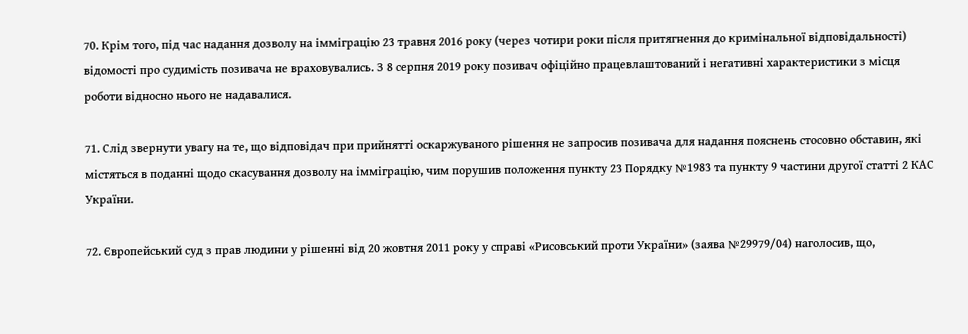70. Крім того, під час надання дозволу на імміграцію 23 травня 2016 року (через чотири роки після притягнення до кримінальної відповідальності) відомості про судимість позивача не враховувались. З 8 серпня 2019 року позивач офіційно працевлаштований і негативні характеристики з місця роботи відносно нього не надавалися.

71. Слід звернути увагу на те, що відповідач при прийнятті оскаржуваного рішення не запросив позивача для надання пояснень стосовно обставин, які містяться в поданні щодо скасування дозволу на імміграцію, чим порушив положення пункту 23 Порядку №1983 та пункту 9 частини другої статті 2 КАС України.

72. Європейський суд з прав людини у рішенні від 20 жовтня 2011 року у справі «Рисовський проти України» (заява №29979/04) наголосив, що,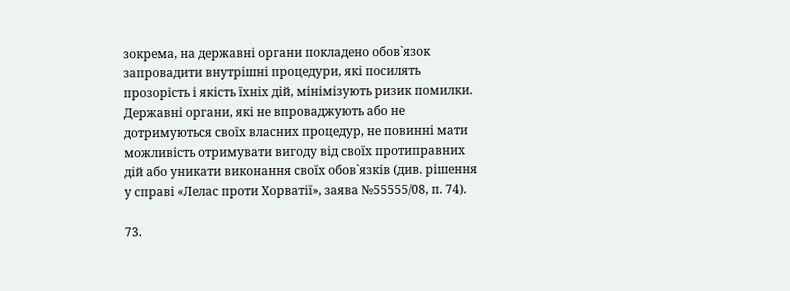зокрема, на державні органи покладено обов`язок запровадити внутрішні процедури, які посилять прозорість і якість їхніх дій, мінімізують ризик помилки. Державні органи, які не впроваджують або не дотримуються своїх власних процедур, не повинні мати можливість отримувати вигоду від своїх протиправних дій або уникати виконання своїх обов`язків (див. рішення у справі «Лелас проти Хорватії», заява №55555/08, п. 74).

73.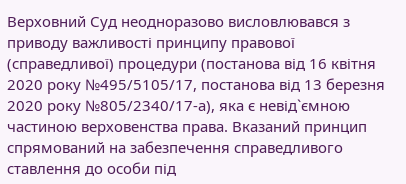Верховний Суд неодноразово висловлювався з приводу важливості принципу правової (справедливої) процедури (постанова від 16 квітня 2020 року №495/5105/17, постанова від 13 березня 2020 року №805/2340/17-а), яка є невід`ємною частиною верховенства права. Вказаний принцип спрямований на забезпечення справедливого ставлення до особи під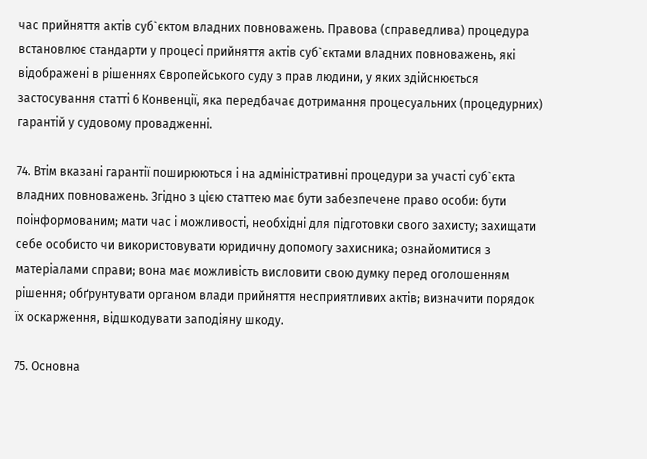час прийняття актів суб`єктом владних повноважень. Правова (справедлива) процедура встановлює стандарти у процесі прийняття актів суб`єктами владних повноважень, які відображені в рішеннях Європейського суду з прав людини, у яких здійснюється застосування статті 6 Конвенції, яка передбачає дотримання процесуальних (процедурних) гарантій у судовому провадженні.

74. Втім вказані гарантії поширюються і на адміністративні процедури за участі суб`єкта владних повноважень. Згідно з цією статтею має бути забезпечене право особи: бути поінформованим; мати час і можливості, необхідні для підготовки свого захисту; захищати себе особисто чи використовувати юридичну допомогу захисника; ознайомитися з матеріалами справи; вона має можливість висловити свою думку перед оголошенням рішення; обґрунтувати органом влади прийняття несприятливих актів; визначити порядок їх оскарження, відшкодувати заподіяну шкоду.

75. Основна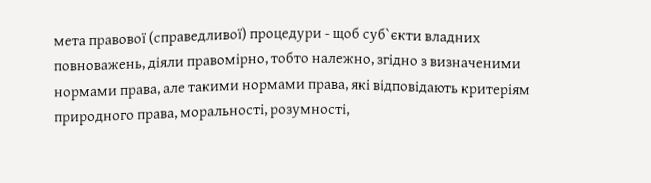мета правової (справедливої) процедури - щоб суб`єкти владних повноважень, діяли правомірно, тобто належно, згідно з визначеними нормами права, але такими нормами права, які відповідають критеріям природного права, моральності, розумності,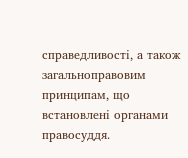справедливості, а також загальноправовим принципам, що встановлені органами правосуддя.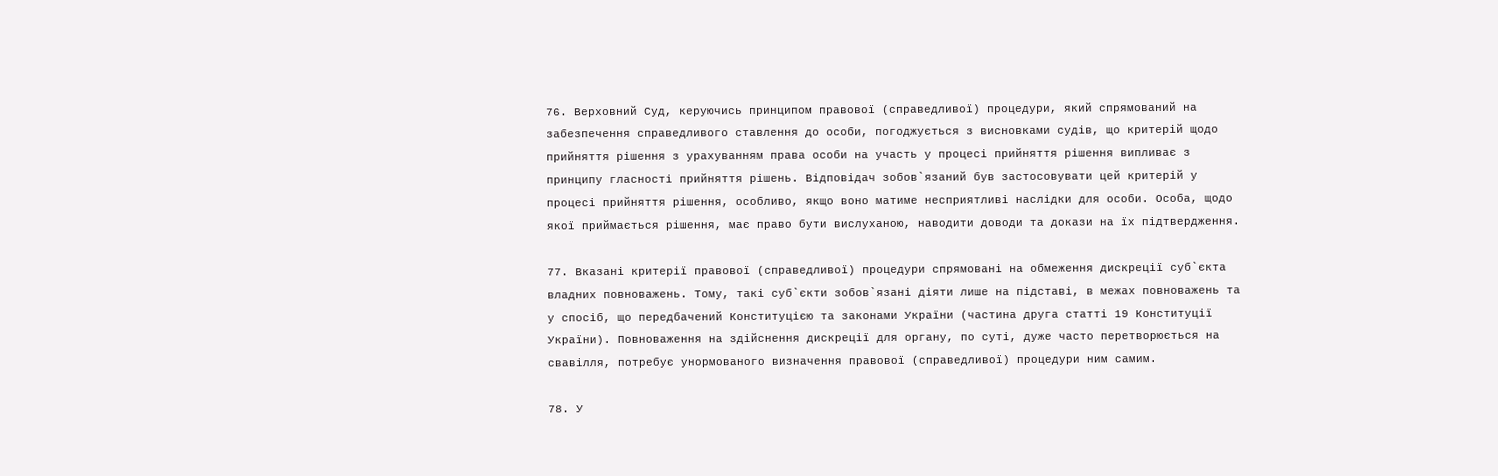76. Верховний Суд, керуючись принципом правової (справедливої) процедури, який спрямований на забезпечення справедливого ставлення до особи, погоджується з висновками судів, що критерій щодо прийняття рішення з урахуванням права особи на участь у процесі прийняття рішення випливає з принципу гласності прийняття рішень. Відповідач зобов`язаний був застосовувати цей критерій у процесі прийняття рішення, особливо, якщо воно матиме несприятливі наслідки для особи. Особа, щодо якої приймається рішення, має право бути вислуханою, наводити доводи та докази на їх підтвердження.

77. Вказані критерії правової (справедливої) процедури спрямовані на обмеження дискреції суб`єкта владних повноважень. Тому, такі суб`єкти зобов`язані діяти лише на підставі, в межах повноважень та у спосіб, що передбачений Конституцією та законами України (частина друга статті 19 Конституції України). Повноваження на здійснення дискреції для органу, по суті, дуже часто перетворюється на свавілля, потребує унормованого визначення правової (справедливої) процедури ним самим.

78. У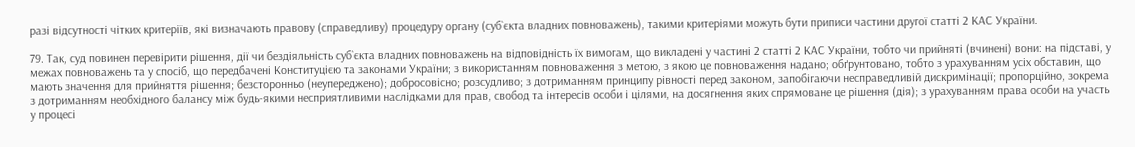разі відсутності чітких критеріїв, які визначають правову (справедливу) процедуру органу (суб`єкта владних повноважень), такими критеріями можуть бути приписи частини другої статті 2 КАС України.

79. Так, суд повинен перевірити рішення, дії чи бездіяльність суб`єкта владних повноважень на відповідність їх вимогам, що викладені у частині 2 статті 2 КАС України, тобто чи прийняті (вчинені) вони: на підставі, у межах повноважень та у спосіб, що передбачені Конституцією та законами України; з використанням повноваження з метою, з якою це повноваження надано; обґрунтовано, тобто з урахуванням усіх обставин, що мають значення для прийняття рішення; безсторонньо (неупереджено); добросовісно; розсудливо; з дотриманням принципу рівності перед законом, запобігаючи несправедливій дискримінації; пропорційно, зокрема з дотриманням необхідного балансу між будь-якими несприятливими наслідками для прав, свобод та інтересів особи і цілями, на досягнення яких спрямоване це рішення (дія); з урахуванням права особи на участь у процесі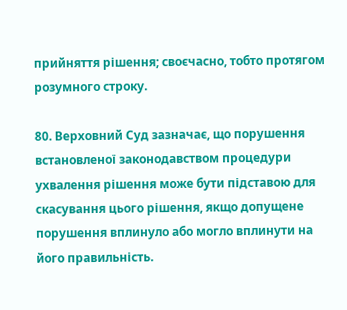прийняття рішення; своєчасно, тобто протягом розумного строку.

80. Верховний Суд зазначає, що порушення встановленої законодавством процедури ухвалення рішення може бути підставою для скасування цього рішення, якщо допущене порушення вплинуло або могло вплинути на його правильність.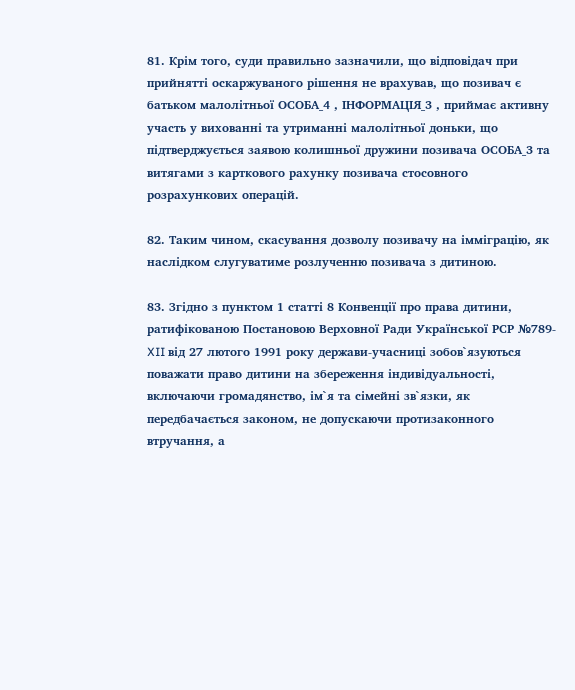81. Крім того, суди правильно зазначили, що відповідач при прийнятті оскаржуваного рішення не врахував, що позивач є батьком малолітньої ОСОБА_4 , ІНФОРМАЦІЯ_3 , приймає активну участь у вихованні та утриманні малолітньої доньки, що підтверджується заявою колишньої дружини позивача ОСОБА_3 та витягами з карткового рахунку позивача стосовного розрахункових операцій.

82. Таким чином, скасування дозволу позивачу на імміграцію, як наслідком слугуватиме розлученню позивача з дитиною.

83. Згідно з пунктом 1 статті 8 Конвенції про права дитини, ратифікованою Постановою Верховної Ради Української РСР №789-XII від 27 лютого 1991 року держави-учасниці зобов`язуються поважати право дитини на збереження індивідуальності, включаючи громадянство, ім`я та сімейні зв`язки, як передбачається законом, не допускаючи протизаконного втручання, а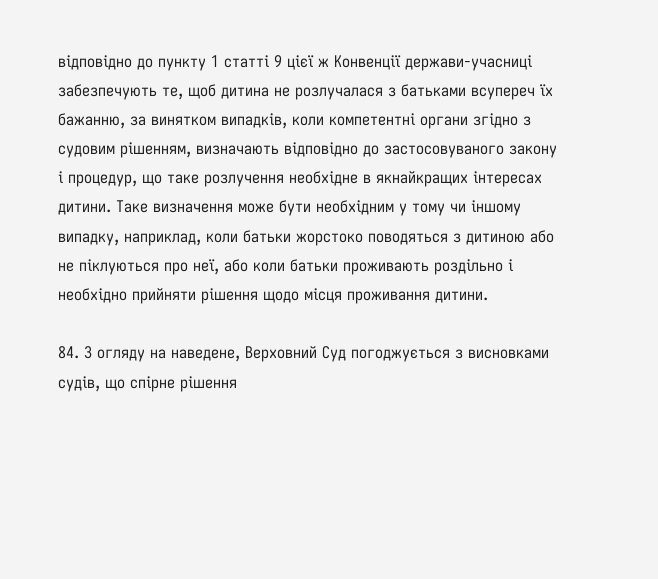відповідно до пункту 1 статті 9 цієї ж Конвенції держави-учасниці забезпечують те, щоб дитина не розлучалася з батьками всупереч їх бажанню, за винятком випадків, коли компетентні органи згідно з судовим рішенням, визначають відповідно до застосовуваного закону і процедур, що таке розлучення необхідне в якнайкращих інтересах дитини. Таке визначення може бути необхідним у тому чи іншому випадку, наприклад, коли батьки жорстоко поводяться з дитиною або не піклуються про неї, або коли батьки проживають роздільно і необхідно прийняти рішення щодо місця проживання дитини.

84. З огляду на наведене, Верховний Суд погоджується з висновками судів, що спірне рішення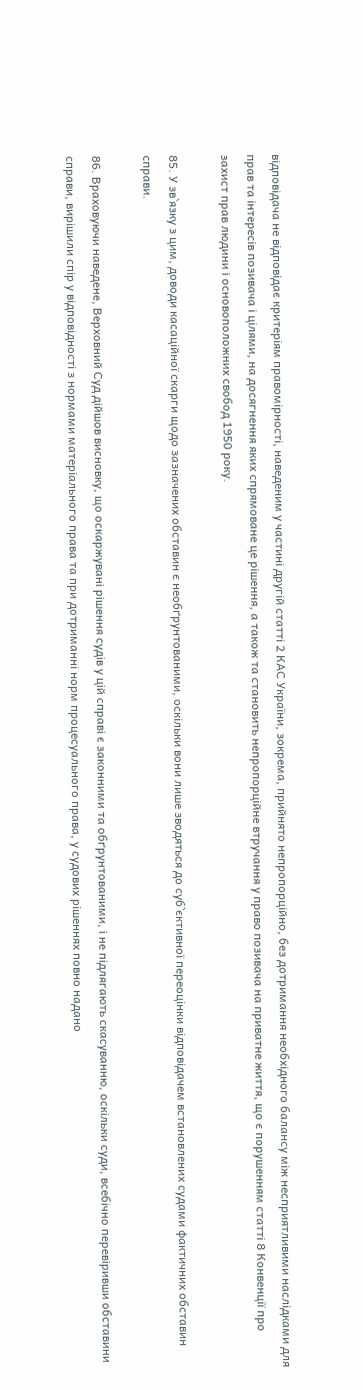відповідача не відповідає критеріям правомірності, наведеним у частині другій статті 2 КАС України, зокрема, прийнято непропорційно, без дотримання необхідного балансу між несприятливими наслідками для прав та інтересів позивача і цілями, на досягнення яких спрямоване це рішення, а також та становить непропорційне втручання у право позивача на приватне життя, що є порушенням статті 8 Конвенції про захист прав людини і основоположних свобод 1950 року.

85. У зв`язку з цим, доводи касаційної скарги щодо зазначених обставин є необґрунтованими, оскільки вони лише зводяться до суб`єктивної переоцінки відповідачем встановлених судами фактичних обставин справи.

86. Враховуючи наведене, Верховний Суд дійшов висновку, що оскаржувані рішення судів у цій справі є законними та обґрунтованими, і не підлягають скасуванню, оскільки суди, всебічно перевіривши обставини справи, вирішили спір у відповідності з нормами матеріального права та при дотриманні норм процесуального права, у судових рішеннях повно надано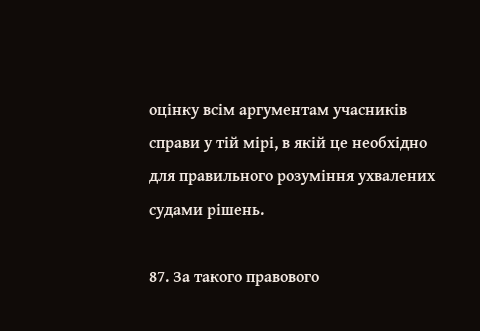оцінку всім аргументам учасників справи у тій мірі, в якій це необхідно для правильного розуміння ухвалених судами рішень.

87. За такого правового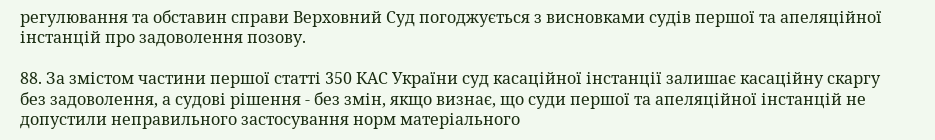регулювання та обставин справи Верховний Суд погоджується з висновками судів першої та апеляційної інстанцій про задоволення позову.

88. За змістом частини першої статті 350 КАС України суд касаційної інстанції залишає касаційну скаргу без задоволення, а судові рішення - без змін, якщо визнає, що суди першої та апеляційної інстанцій не допустили неправильного застосування норм матеріального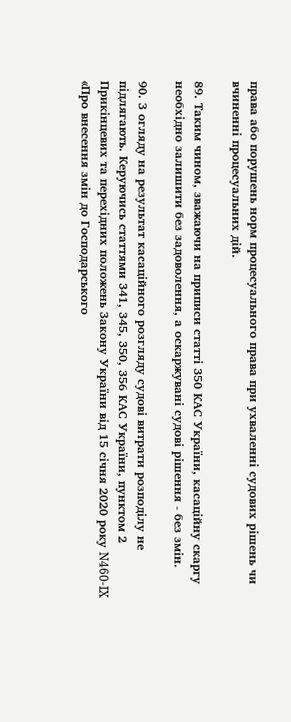права або порушень норм процесуального права при ухваленні судових рішень чи вчиненні процесуальних дій.

89. Таким чином, зважаючи на приписи статті 350 КАС України, касаційну скаргу необхідно залишити без задоволення, а оскаржувані судові рішення - без змін.

90. З огляду на результат касаційного розгляду судові витрати розподілу не підлягають. Керуючись статтями 341, 345, 350, 356 КАС України, пунктом 2 Прикінцевих та перехідних положень Закону України від 15 січня 2020 року N460-IX «Про внесення змін до Господарського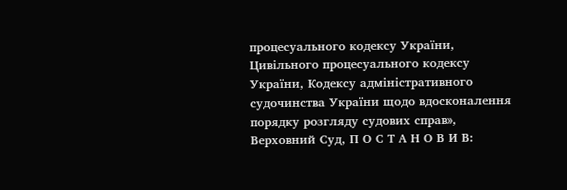процесуального кодексу України, Цивільного процесуального кодексу України, Кодексу адміністративного судочинства України щодо вдосконалення порядку розгляду судових справ», Верховний Суд, П О С Т А Н О В И В: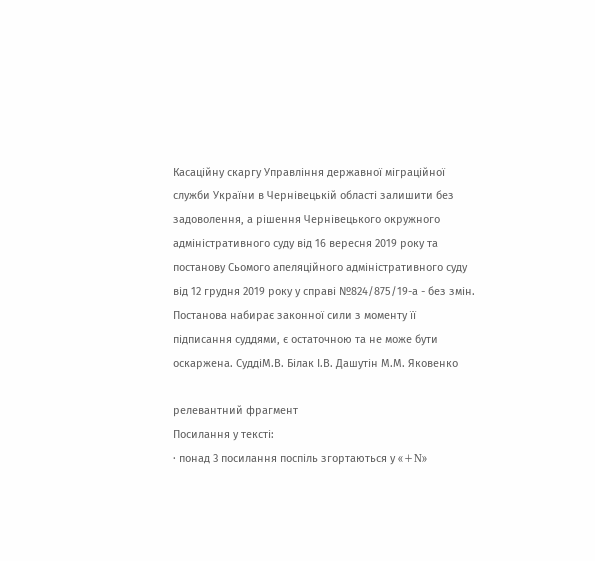Касаційну скаргу Управління державної міграційної служби України в Чернівецькій області залишити без задоволення, а рішення Чернівецького окружного адміністративного суду від 16 вересня 2019 року та постанову Сьомого апеляційного адміністративного суду від 12 грудня 2019 року у справі №824/875/19-а - без змін. Постанова набирає законної сили з моменту її підписання суддями, є остаточною та не може бути оскаржена. СуддіМ.В. Білак І.В. Дашутін М.М. Яковенко

релевантний фрагмент
Посилання у тексті:
· понад 3 посилання поспіль згортаються у «+N»